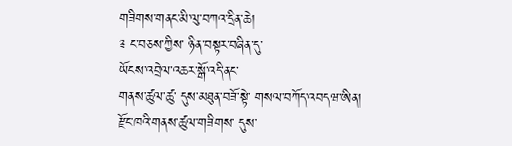གཟིགས་གནང་མི་ལུ་བཀའ་དྲིན་ཆེ།
༉ ང་བཅས་ཀྱིས་ ཉིན་བསྟར་བཞིན་དུ་
ཡོངས་འབྲེལ་འཆར་སྒོ་འདི་ནང་
གནས་ཚུལ་ཚུ་ དུས་མཐུན་བཟོ་སྟེ་ གསལ་བཀོད་འབདཝ་ཨིན།
རྫོང་ཁའི་གནས་ཚུལ་གཟིགས་ དུས་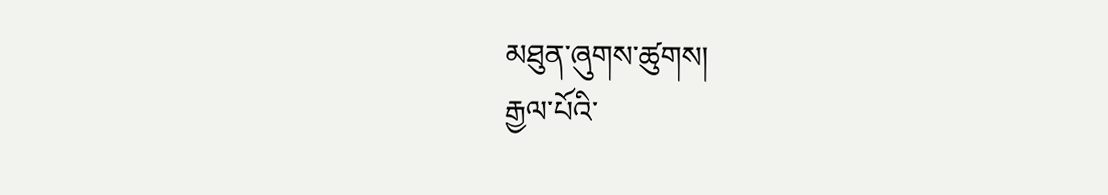མཐུན་ཞུགས་ཚུགས།
རྒྱལ་པོའི་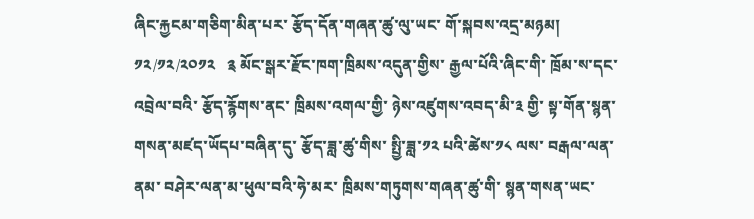ཞིང་རྐྱངམ་གཅིག་མིན་པར་ རྩོད་དོན་གཞན་ཚུ་ལུ་ཡང་ གོ་སྐབས་འདྲ་མཉམ།
༡༢/༡༢/༢༠༡༢   ༉ མོང་སྒར་རྫོང་ཁག་ཁྲིམས་འདུན་གྱིས་ རྒྱལ་པོའི་ཞིང་གི་ ཁྲོམ་ས་དང་འབྲེལ་བའི་ རྩོད་རྙོགས་ནང་ ཁྲིམས་འགལ་གྱི་ ཉེས་འཛུགས་འབད་མི་༣ གྱི་ སྟ་གོན་སྙན་གསན་མཛད་ཡོདཔ་བཞིན་དུ་ རྩོད་ཟླ་ཚུ་གིས་ སྤྱི་ཟླ་༡༢ པའི་ཚེས་༡༨ ལས་ བརྒལ་ལན་ནམ་ བཤེར་ལན་མ་ཕུལ་བའི་ཧེ་མར་ ཁྲིམས་གཏུགས་གཞན་ཚུ་གི་ སྙན་གསན་ཡང་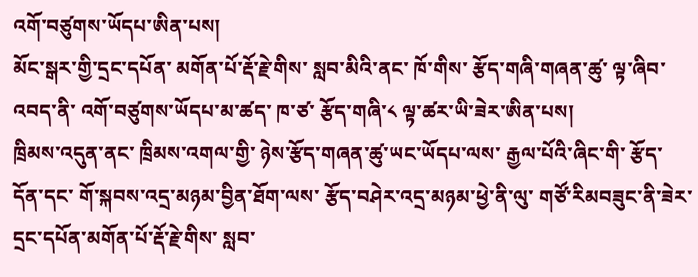འགོ་བཙུགས་ཡོདཔ་ཨིན་པས།
མོང་སྒར་གྱི་དྲང་དཔོན་ མགོན་པོ་རྡོ་རྗེ་གིས་ སླབ་མིའི་ནང་ ཁོ་གིས་ རྩོད་གཞི་གཞན་ཚུ་ ལྟ་ཞིབ་འབད་ནི་ འགོ་བཙུགས་ཡོདཔ་མ་ཚད་ ཁ་ཙ་ རྩོད་གཞི་༨ ལྟ་ཚར་ཡི་ཟེར་ཨིན་པས།
ཁྲིམས་འདུན་ནང་ ཁྲིམས་འགལ་གྱི་ ཉེས་རྩོད་གཞན་ཚུ་ཡང་ཡོདཔ་ལས་ རྒྱལ་པོའི་ཞིང་གི་ རྩོད་དོན་དང་ གོ་སྐབས་འདྲ་མཉམ་བྱིན་ཐོག་ལས་ རྩོད་བཤེར་འདྲ་མཉམ་ཕྱེ་ནི་ལུ་ གཙོ་རིམབཟུང་ནི་ཟེར་ དྲང་དཔོན་མགོན་པོ་རྡོ་རྗེ་གིས་ སླབ་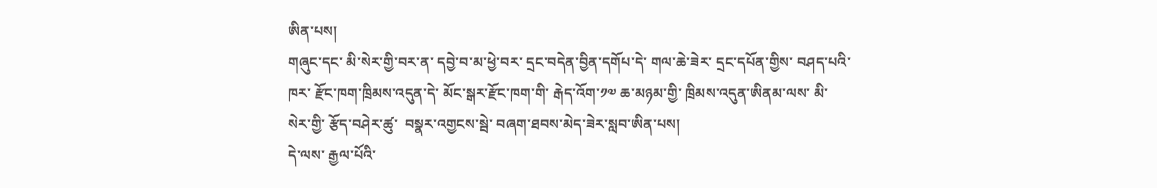ཨིན་པས།
གཞུང་དང་ མི་སེར་གྱི་བར་ན་ དབྱེ་བ་མ་ཕྱེ་བར་ དྲང་བདེན་བྱིན་དགོཔ་དེ་ གལ་ཆེ་ཟེར་ དྲང་དཔོན་གྱིས་ བཤད་པའི་ཁར་ རྫོང་ཁག་ཁྲིམས་འདུན་དེ་ མོང་སྒར་རྫོང་ཁག་གི་ རྒེད་འོག་༡༧ ཆ་མཉམ་གྱི་ ཁྲིམས་འདུན་ཨིནམ་ལས་ མི་སེར་གྱི་ རྩོད་བཤེར་ཚུ་  བསྣར་འགྱངས་སྦེ་ བཞག་ཐབས་མེད་ཟེར་སླབ་ཨིན་པས།
དེ་ལས་ རྒྱལ་པོའི་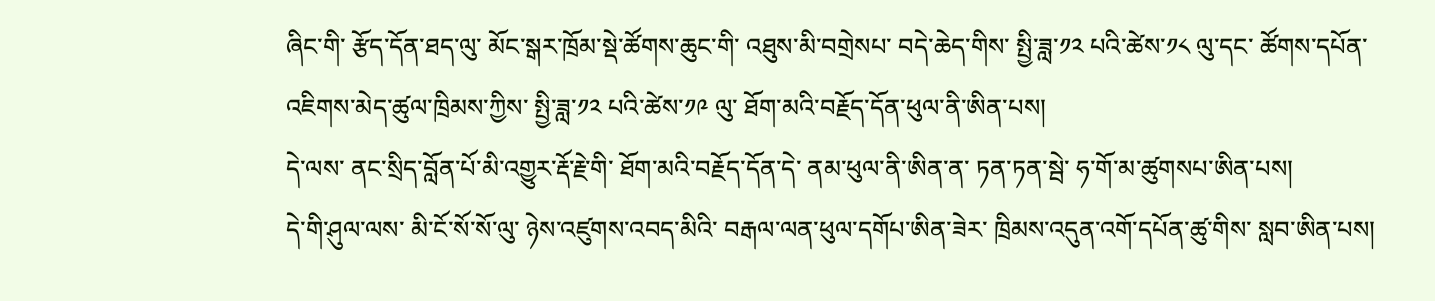ཞིང་གི་ རྩོད་དོན་ཐད་ལུ་ མོང་སྒར་ཁྲོམ་སྡེ་ཚོགས་ཆུང་གི་ འཐུས་མི་བགྲེསཔ་ བདེ་ཆེད་གིས་ སྤྱི་ཟླ་༡༢ པའི་ཚེས་༡༨ ལུ་དང་ ཚོགས་དཔོན་འཇིགས་མེད་ཚུལ་ཁྲིམས་ཀྱིས་ སྤྱི་ཟླ་༡༢ པའི་ཚེས་༡༩ ལུ་ ཐོག་མའི་བརྗོད་དོན་ཕུལ་ནི་ཨིན་པས།
དེ་ལས་ ནང་སྲིད་བློན་པོ་མི་འགྱུར་རྡོ་རྗེ་གི་ ཐོག་མའི་བརྗོད་དོན་དེ་ ནམ་ཕུལ་ནི་ཨིན་ན་ ཏན་ཏན་སྦེ་ ཧ་གོ་མ་ཚུགསཔ་ཨིན་པས།
དེ་གི་ཤུལ་ལས་ མི་ངོ་སོ་སོ་ལུ་ ཉེས་འཛུགས་འབད་མིའི་ བརྒལ་ལན་ཕུལ་དགོཔ་ཨིན་ཟེར་ ཁྲིམས་འདུན་འགོ་དཔོན་ཚུ་གིས་ སླབ་ཨིན་པས།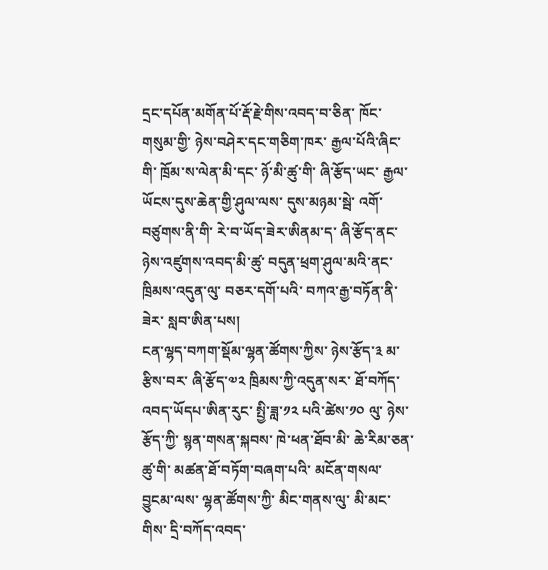དྲང་དཔོན་མགོན་པོ་རྡོ་རྗེ་གིས་འབད་བ་ཅིན་ ཁོང་གསུམ་གྱི་ ཉེས་བཤེར་དང་གཅིག་ཁར་ རྒྱལ་པོའི་ཞིང་གི་ ཁྲོམ་ས་ལེན་མི་དང་ ཉོ་མི་ཚུ་གི་ ཞི་རྩོད་ཡང་ རྒྱལ་ཡོངས་དུས་ཆེན་གྱི་ཤུལ་ལས་ དུས་མཉམ་སྦེ་ འགོ་བཙུགས་ནི་གི་ རེ་བ་ཡོད་ཟེར་ཨིནམ་ད་ ཞི་རྩོད་ནང་ ཉེས་འཛུགས་འབད་མི་ཚུ་ བདུན་ཕྲག་ཤུལ་མའི་ནང་ ཁྲིམས་འདུན་ལུ་ བཅར་དགོ་པའི་ བཀའ་རྒྱ་བཏོན་ནི་ཟེར་ སླབ་ཨིན་པས།
ངན་ལྷད་བཀག་སྡོམ་ལྷན་ཚོགས་ཀྱིས་ ཉེས་རྩོད་༣ མ་རྩིས་བར་ ཞི་རྩོད་༧༢ ཁྲིམས་ཀྱི་འདུན་སར་ ཐོ་བཀོད་འབད་ཡོདཔ་ཨིན་རུང་ སྤྱི་ཟླ་༡༢ པའི་ཚེས་༡༠ ལུ་ ཉེས་རྩོད་ཀྱི་ སྙན་གསན་སྐབས་ ཁེ་ཕན་ཐོབ་མི་ ཆེ་རིམ་ཅན་ཚུ་གི་ མཚན་ཐོ་བཏོག་བཞག་པའི་ མངོན་གསལ་བྱུངམ་ལས་ ལྷན་ཚོགས་ཀྱི་ མིང་གནས་ལུ་ མི་མང་གིས་ དྲི་བཀོད་འབད་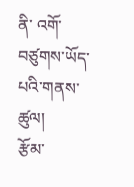ནི་ འགོ་བཙུགས་ཡོད་པའི་གནས་ཚུལ།
རྩོམ་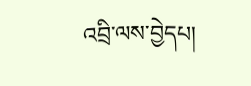འབྲི་ལས་བྱེདཔ།